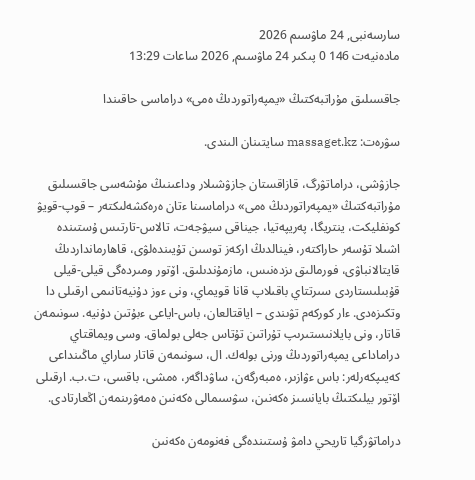سارسەنبى, 24 ماۋسىم 2026
مادەنيەت 146 0 پىكىر 24 ماۋسىم, 2026 ساعات 13:29

جاقسىلىق مۇراتبەكتىڭ «يمپەراتوردىڭ ەمى» دراماسى حاقىندا

سۋرەت: massaget.kz سايتىنان الىندى.

جازۋشى، دراماتۋرگ، قازاقستان جازۋشىلار وداعىنىڭ مۇشەسى جاقسىلىق مۇراتبەكتىڭ «يمپەراتوردىڭ ەمى» دراماسىنا ءتان ەرەكشەلىكتەر – قوپ-قويۋ كونفليكت، ينتريگا، پەريپەتيا، جيناقى سيۋجەت، تالاس-تارتىس ۇستىندە اشىلا تۇسەر حاراكتەر، فينالدىڭ اركەز توسىن تۇيىندەلۋى، قاھارمانداردىڭ قايتالانباۋى، فورمالىق ىزدەنىس، مازمۇندىلىق. اۆتور ومىردەگى قيلى-قيلى قۇبىلىستاردى سىرتتاي باقىلاپ قانا قويماي، ونى ءوز دۇنيەتانىمى ارقىلى دا وتكىزەدى. ءار كوركەم تۋىندى – اياقتالعان، باس-اياعى ءبۇتىن دۇنيە. سونىمەن قاتار، ونى بايلانىستىرىپ تۇراتىن تۇتاس جەلى بولماق. وسى ويماقتاي دراماداعى يمپەراتوردىڭ ورنى بولەك. ال، سونىمەن قاتار ساراي ماڭىنداعى كەيىپكەرلەر: باس ءۋازىر، ەمبەرگەن، ساۋداگەر، ەمشى، باقسى، ت.ب. ارقىلى اۆتور بيلىكتىڭ بايانسىز ەكەنىن، سۋسىمالى ەكەنىن ەمەۋرىنمەن اڭعارتادى.

دراماتۋرگيا تاريحي دامۋ ۇستىندەگى فەنومەن ەكەنىن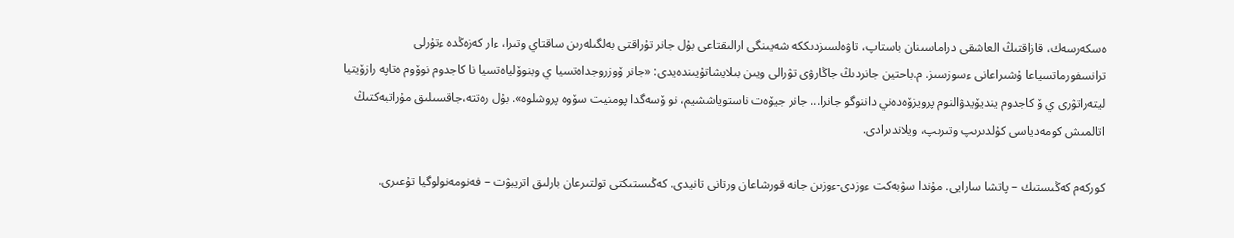ەسكەرسەك، قازاقتىڭ العاشقى دراماسىنان باستاپ، تاۋەلسىزدىككە شەيىنگى ارالىقتاعى بۇل جانر تۇراقتى بەلگىلەرىن ساقتاي وتىرا، ءار كەزەڭدە ءتۇرلى ترانسفورماتسياعا ۇشىراعانى ءسوزسىز. م.باحتين جانردىڭ جاڭارۋى تۋرالى ويىن بىلايشاتۇيىندەيدى: «جانر ۆوزروجداەتسيا ي وبنوۆلياەتسيا نا كاجدوم نوۆوم ەتاپە رازۆيتيا ليتەراتۋرى ي ۆ كاجدوم ينديۆيدۋالنوم پرويزۆەدەني داننوگو جانرا... جانر جيۆەت ناستوياششيم، نو ۆسەگدا پومنيت سۆوە پروشلوە». بۇل رەتتە،جاقسىلىق مۇراتبەكتىڭ اتالمىش كومەدياسى كۇلدىرىپ وتىرىپ، ويلاندىرادى.

كوركەم كەڭىستىك – پاتشا سارايى. مۇندا سۋبەكت ءوزدى-ءوزىن جانە قورشاعان ورتانى تانيدى. كەڭىستىكتى تولتىرعان بارلىق اتريبۋت – فەنومەنولوگيا تۇعىرى.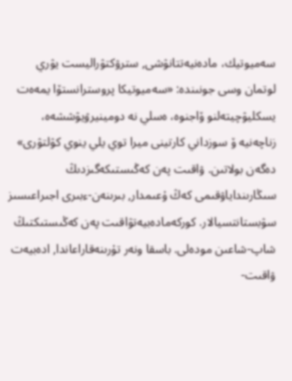سەميوتيك، مادەنيەتتانۋشى, سترۋكتۋراليست يۋري لوتمان وسى جونىندە: «سەميوتيكا پروسترانستۆا يمەەت يسكليۋچيتەلنو ۆاجنوە، ەسلي نە دومينيرۋيۋششەە، زناچەنيە ۆ سوزداني كارتينى ميرا توي يلي ينوي كۋلتۋرى» دەگەن بولاتىن. ۋاقىت پەن كەڭىستىكەگىزدىڭ سىڭارىنداياۋقىمى كەڭ ۇعىمدار, بىرىنەن-ءبىرى اجىراعىسىز سۋبستانتسيالار. كوركەمادەبيەتۋاقىت پەن كەڭىستىكتىڭ شاپ-شاعىن مودەلى. باسقا ونەر تۇرىنەقاراعاندا, ادەبيەت ۋاقىت-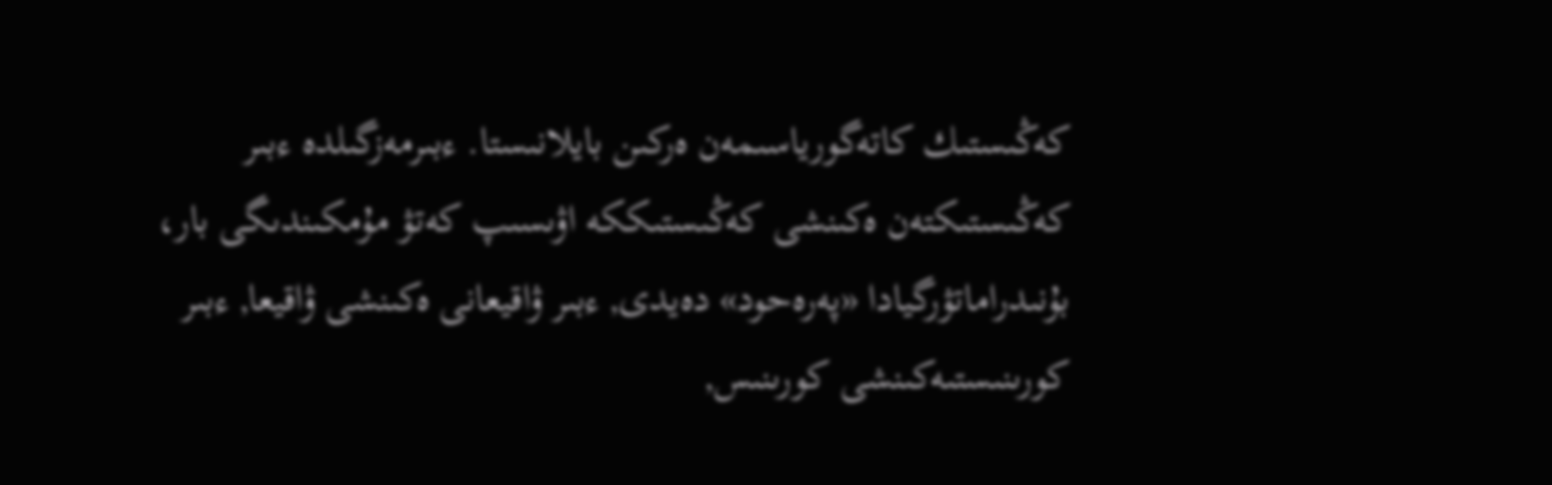كەڭىستىك كاتەگورياسىمەن ەركىن بايلانىستا. ءبىرمەزگىلدە ءبىر كەڭىستىكتەن ەكىنشى كەڭىستىككە اۋىسىپ كەتۋ مۇمكىندىگى بار، بۇنىدراماتۋرگيادا «پەرەحود» دەيدى, ءبىر ۋاقيعانى ەكىنشى ۋاقيعا, ءبىر كورىنىستىەكىنشى كورىنىس,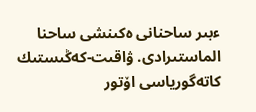ءبىر ساحنانى ەكىنشى ساحنا الماستىرادى. ۋاقىت-كەڭىستىك كاتەگورياسى اۆتور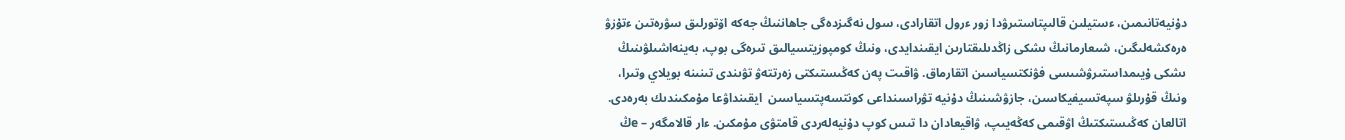دۇنيەتانىمىن، ءستيلىن قالىپتاستىرۋدا زور ءرول اتقارادى، سول نەگىزدەگى جاھاننىڭ جەكە اۆتورلىق سۋرەتىن ءتۇزۋ ەرەكشەلىگىن، شىعارمانىڭ ىشكى زاڭدىلىقتارىن ايقىندايدى، ونىڭ كومپوزيتسيالىق تىرەگى بوپ، بەينەاشىلۋىنىڭ ىشكى ۇيىمداستىرۋشىسى فۋنكتسياسىن اتقارماق. ۋاقىت پەن كەڭىستىكتى زەرتتەۋ تۋىندى تىنىنە بويلاي وتىرا، ونىڭ قۇرىلۋ سپەتسيفيكاسىن، جازۋشىنىڭ دۇنيە تۋراسىنداعى كونتسەپتسياسىن  ايقىنداۋعا مۇمكىندىك بەرەدى. اتالعان كەڭىستىكتىڭ اۋقىمى كەڭەيىپ، ۋاقيعادان دا تىس كوپ دۇنيەلەردى قامتۋى مۇمكىن. ءار قالامگەر – eڭ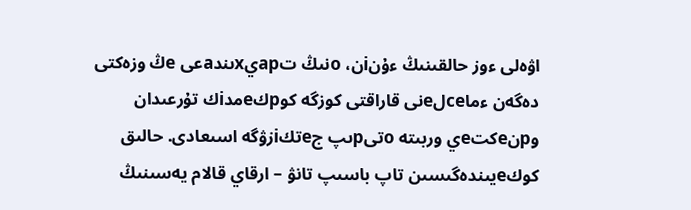اۋەلى ءوز حالقىنىڭ ءۇنiن، oنىڭ تapيxىندaعى eڭ وزەكتى دەگەن ءماceلeنى قاراقتى كوزگە كوpكeمدiك تۇرعىدان وpنeكتeي وربىتە oتىpىپ جeتكiزۋگە اسىعادى. حالىق كوكeيىندەگىسىن تاپ باسىپ تانۋ – ارقاي قالام يەسىنىڭ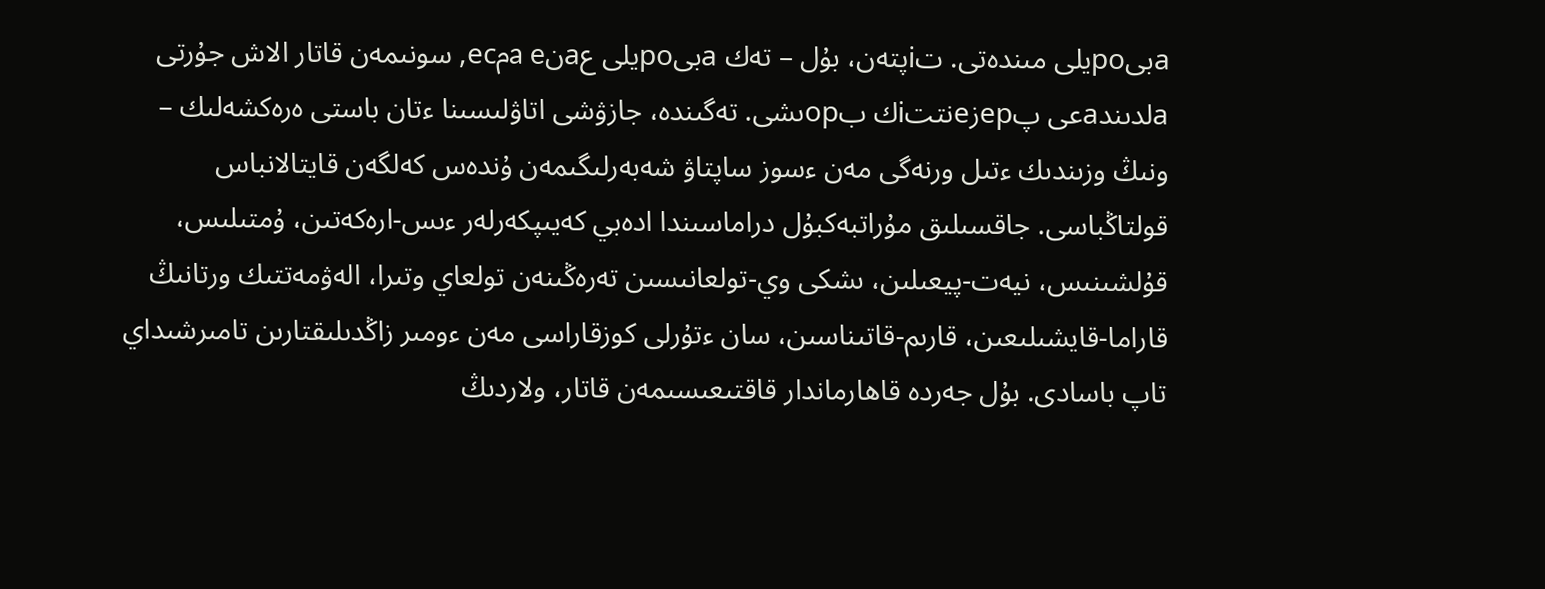aبىpoيلى مىندەتى. تiپتەن، بۇل – تەك aبىpoيلى عaنa eمec, سونىمەن قاتار الاش جۇرتى aلدىندaعى پepزeنتتiك بopىشى. تەگىندە، جازۋشى اتاۋلىسىنا ءتان باستى ەرەكشەلىك – ونىڭ وزىندىك ءتىل ورنەگى مەن ءسوز ساپتاۋ شەبەرلىگىمەن ۇندەس كەلگەن قايتالانباس قولتاڭباسى. جاقسىلىق مۇراتبەكبۇل دراماسىندا ادەبي كەيىپكەرلەر ءىس-ارەكەتىن، ۇمتىلىس، قۇلشىنىس، نيەت-پيعىلىن، ىشكى وي-تولعانىسىن تەرەڭىنەن تولعاي وتىرا، الەۋمەتتىك ورتانىڭ قاراما-قايشىلىعىن، قارىم-قاتىناسىن، سان ءتۇرلى كوزقاراسى مەن ءومىر زاڭدىلىقتارىن تامىرشىداي تاپ باسادى. بۇل جەردە قاھارماندار قاقتىعىسىمەن قاتار، ولاردىڭ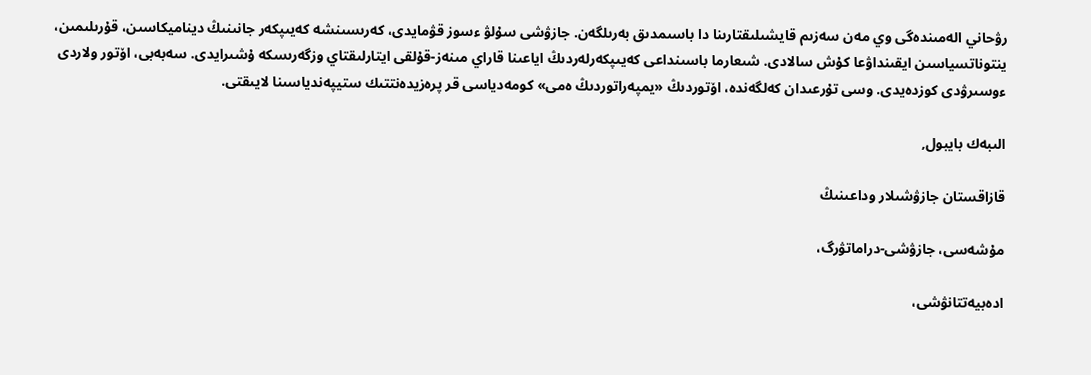رۋحاني الەمىندەگى وي مەن سەزىم قايشىلىقتارىنا دا باسىمدىق بەرىلگەن. جازۋشى سۇلۋ ءسوز قۋمايدى، كەرىسىنشە كەيىپكەر جانىنىڭ ديناميكاسىن، قۇرىلىمىن، ينتوناتسياسىن ايقىنداۋعا كۇش سالادى. شىعارما باسىنداعى كەيىپكەرلەردىڭ اياعىنا قاراي مىنەز-قۇلقى ايتارلىقتاي وزگەرىسكە ۇشىرايدى. سەبەبى، اۆتور ولاردى ءوسىرۋدى كوزدەيدى. وسى تۇرعىدان كەلگەندە، اۆتوردىڭ «يمپەراتوردىڭ ەمى» كومەدياسى قر پرەزيدەنتتىك ستيپەندياسىنا لايىقتى.

الىبەك بايبول,

قازاقستان جازۋشىلار وداعىنىڭ

مۇشەسى، جازۋشى-دراماتۋرگ،

ادەبيەتتانۋشى،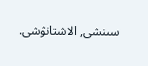سىنشى, الاشتانۋشى.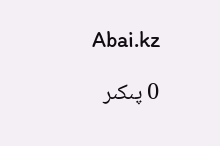Abai.kz

0 پىكىر